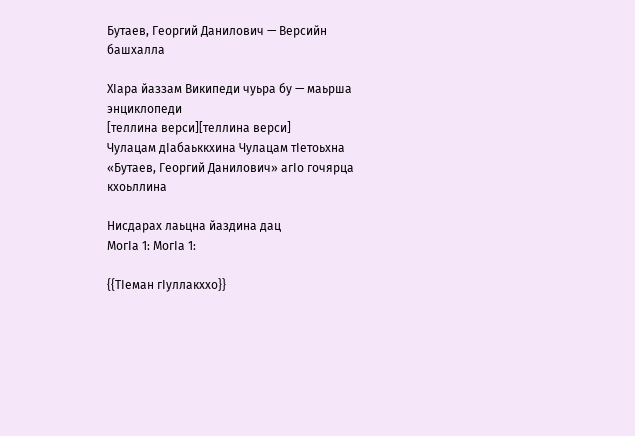Бутаев, Георгий Данилович — Версийн башхалла

ХӀара йаззам Википеди чуьра бу — маьрша энциклопеди
[теллина верси][теллина верси]
Чулацам дӀабаьккхина Чулацам тӀетоьхна
«Бутаев, Георгий Данилович» агӀо гочярца кхоьллина

Нисдарах лаьцна йаздина дац
МогӀа 1: МогӀа 1:

{{ТӀеман гӀуллакххо}}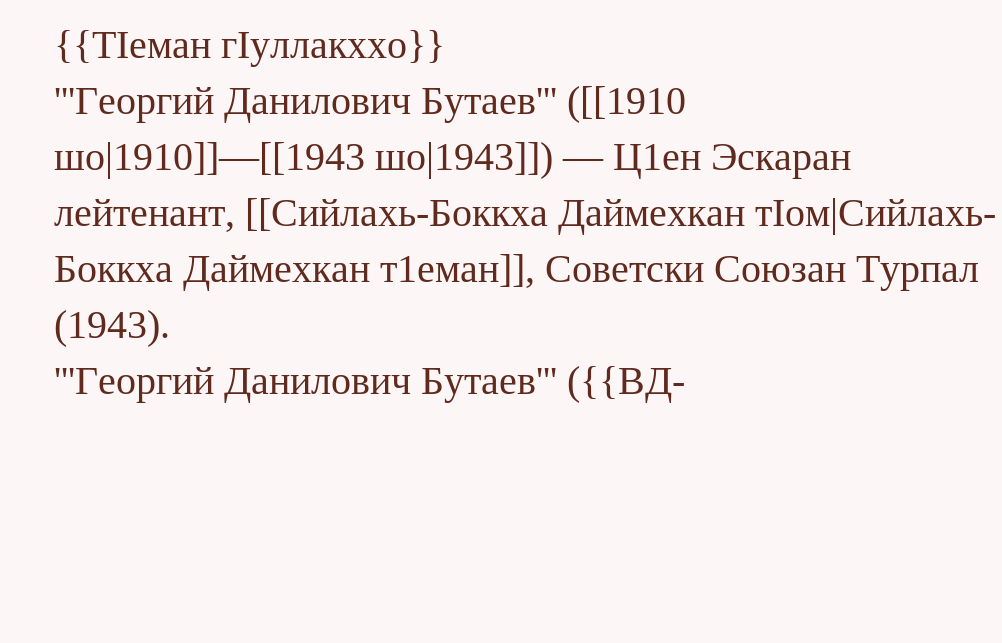{{ТӀеман гӀуллакххо}}
'''Георгий Данилович Бутаев''' ([[1910 шо|1910]]—[[1943 шо|1943]]) — Ц1ен Эскаран лейтенант, [[Сийлахь-Боккха Даймехкан тӀом|Сийлахь-Боккха Даймехкан т1еман]], Советски Союзан Турпал (1943).
'''Георгий Данилович Бутаев''' ({{ВД-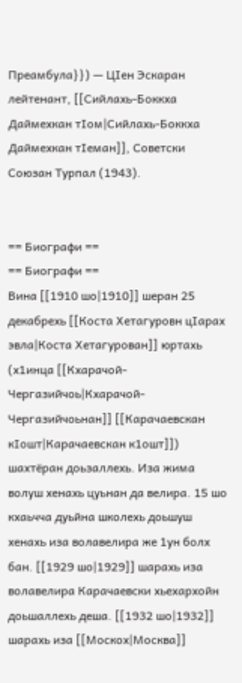Преамбула}}) — ЦӀен Эскаран лейтенант, [[Сийлахь-Боккха Даймехкан тӀом|Сийлахь-Боккха Даймехкан тӀеман]], Советски Союзан Турпал (1943).


== Биографи ==
== Биографи ==
Вина [[1910 шо|1910]] шеран 25 декабрехь [[Коста Хетагуровн цӀарах эвла|Коста Хетагурован]] юртахь (х1инца [[Кхарачой-Чергазийчоь|Кхарачой-Чергазийчоьнан]] [[Карачаевскан кӀошт|Карачаевскан к1ошт]]) шахтёран доьзаллехь. Иза жима волуш хенахь цуьнан да велира. 15 шо кхаьчча дуьйна школехь доьшуш хенахь иза волавелира же 1ун болх бан. [[1929 шо|1929]] шарахь иза волавелира Карачаевски хьехархойн доьшаллехь деша. [[1932 шо|1932]] шарахь иза [[Москох|Москва]]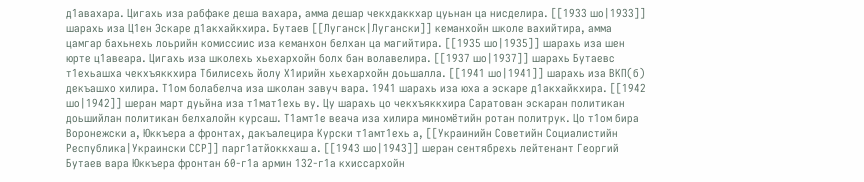д1авахара. Цигахь иза рабфаке деша вахара, амма дешар чекхдаккхар цуьнан ца нисделира. [[1933 шо|1933]] шарахь иза Ц1ен Эскаре д1акхайкхира. Бутаев [[Луганск|Лугански]] кеманхойн школе вахийтира, амма цамгар бахьнехь лоьрийн комиссиис иза кеманхон белхан ца магийтира. [[1935 шо|1935]] шарахь иза шен юрте ц1авеара. Цигахь иза школехь хьехархойн болх бан волавелира. [[1937 шо|1937]] шарахь Бутаевс т1ехьашха чекхъяккхира Тбилисехь йолу Х1ирийн хьехархойн доьшалла. [[1941 шо|1941]] шарахь иза ВКП(б) декъашхо хилира. Т1ом болабелча иза школан завуч вара. 1941 шарахь иза юха а эскаре д1акхайкхира. [[1942 шо|1942]] шеран март дуьйна иза т1мат1ехь ву. Цу шарахь цо чекхъяккхира Саратован эскаран политикан доьшийлан политикан белхалойн курсаш. Т1амт1е веача иза хилира миномётийн ротан политрук. Цо т1ом бира Воронежски а, Юккъера а фронтах, дакъалецира Курски т1амт1ехь а, [[Украинийн Советийн Социалистийн Республика|Украински ССР]] парг1атйоккхаш а. [[1943 шо|1943]] шеран сентябрехь лейтенант Георгий Бутаев вара Юккъера фронтан 60-г1а армин 132-г1а кхиссархойн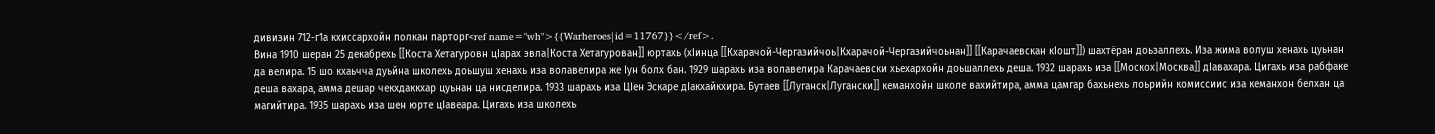дивизин 712-г1а кхиссархойн полкан парторг<ref name="wh">{{Warheroes|id=11767}}</ref>.
Вина 1910 шеран 25 декабрехь [[Коста Хетагуровн цӀарах эвла|Коста Хетагурован]] юртахь (хӀинца [[Кхарачой-Чергазийчоь|Кхарачой-Чергазийчоьнан]] [[Карачаевскан кӀошт]]) шахтёран доьзаллехь. Иза жима волуш хенахь цуьнан да велира. 15 шо кхаьчча дуьйна школехь доьшуш хенахь иза волавелира же Ӏун болх бан. 1929 шарахь иза волавелира Карачаевски хьехархойн доьшаллехь деша. 1932 шарахь иза [[Москох|Москва]] дӀавахара. Цигахь иза рабфаке деша вахара, амма дешар чекхдаккхар цуьнан ца нисделира. 1933 шарахь иза ЦӀен Эскаре дӀакхайкхира. Бутаев [[Луганск|Лугански]] кеманхойн школе вахийтира, амма цамгар бахьнехь лоьрийн комиссиис иза кеманхон белхан ца магийтира. 1935 шарахь иза шен юрте цӀавеара. Цигахь иза школехь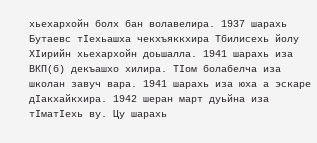хьехархойн болх бан волавелира. 1937 шарахь Бутаевс тӀехьашха чекхъяккхира Тбилисехь йолу ХӀирийн хьехархойн доьшалла. 1941 шарахь иза ВКП(б) декъашхо хилира. ТӀом болабелча иза школан завуч вара. 1941 шарахь иза юха а эскаре дӀакхайкхира. 1942 шеран март дуьйна иза тӀматӀехь ву. Цу шарахь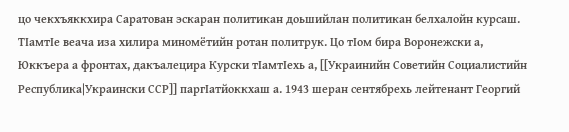цо чекхъяккхира Саратован эскаран политикан доьшийлан политикан белхалойн курсаш. ТӀамтӀе веача иза хилира миномётийн ротан политрук. Цо тӀом бира Воронежски а, Юккъера а фронтах, дакъалецира Курски тӀамтӀехь а, [[Украинийн Советийн Социалистийн Республика|Украински ССР]] паргӀатйоккхаш а. 1943 шеран сентябрехь лейтенант Георгий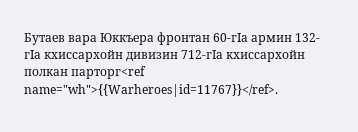Бутаев вара Юккъера фронтан 60-гӀа армин 132-гӀа кхиссархойн дивизин 712-гӀа кхиссархойн полкан парторг<ref name="wh">{{Warheroes|id=11767}}</ref>.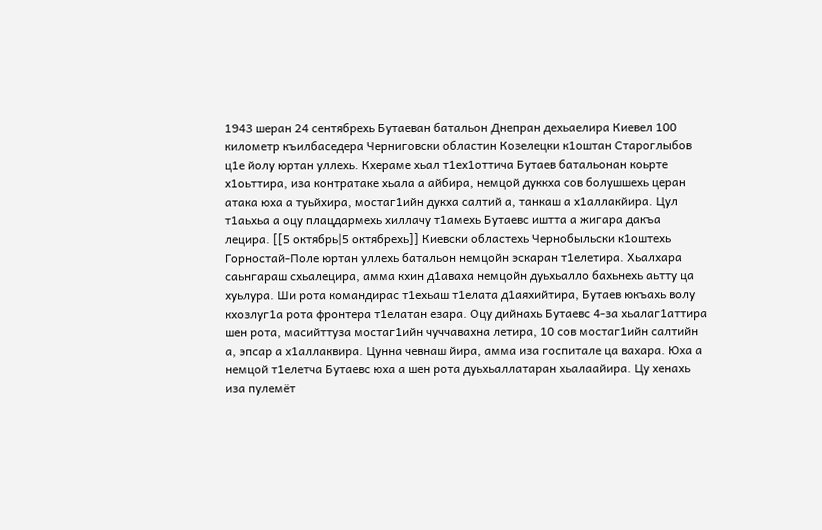1943 шеран 24 сентябрехь Бутаеван батальон Днепран дехьаелира Киевел 100 километр къилбаседера Черниговски областин Козелецки к1оштан Староглыбов ц1е йолу юртан уллехь. Кхераме хьал т1ех1оттича Бутаев батальонан коьрте х1оьттира, иза контратаке хьала а айбира, немцой дуккха сов болушшехь церан атака юха а туьйхира, мостаг1ийн дукха салтий а, танкаш а х1аллакйира. Цул т1аьхьа а оцу плацдармехь хиллачу т1амехь Бутаевс иштта а жигара дакъа лецира. [[5 октябрь|5 октябрехь]] Киевски областехь Чернобыльски к1оштехь Горностай-Поле юртан уллехь батальон немцойн эскаран т1елетира. Хьалхара саьнгараш схьалецира, амма кхин д1аваха немцойн дуьхьалло бахьнехь аьтту ца хуьлура. Ши рота командирас т1ехьаш т1елата д1аяхийтира, Бутаев юкъахь волу кхозлуг1а рота фронтера т1елатан езара. Оцу дийнахь Бутаевс 4-за хьалаг1аттира шен рота, масийттуза мостаг1ийн чуччавахна летира, 10 сов мостаг1ийн салтийн а, эпсар а х1аллаквира. Цунна чевнаш йира, амма иза госпитале ца вахара. Юха а немцой т1елетча Бутаевс юха а шен рота дуьхьаллатаран хьалаайира. Цу хенахь иза пулемёт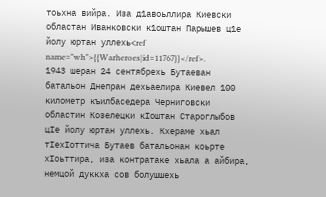тоьхна вийра. Иза д1авоьллира Киевски областан Иванковски к1оштан Парышев ц1е йолу юртан уллехь<ref name="wh">{{Warheroes|id=11767}}</ref>.
1943 шеран 24 сентябрехь Бутаеван батальон Днепран дехьаелира Киевел 100 километр къилбаседера Черниговски областин Козелецки кӀоштан Староглыбов цӀе йолу юртан уллехь. Кхераме хьал тӀехӀоттича Бутаев батальонан коьрте хӀоьттира, иза контратаке хьала а айбира, немцой дуккха сов болушшехь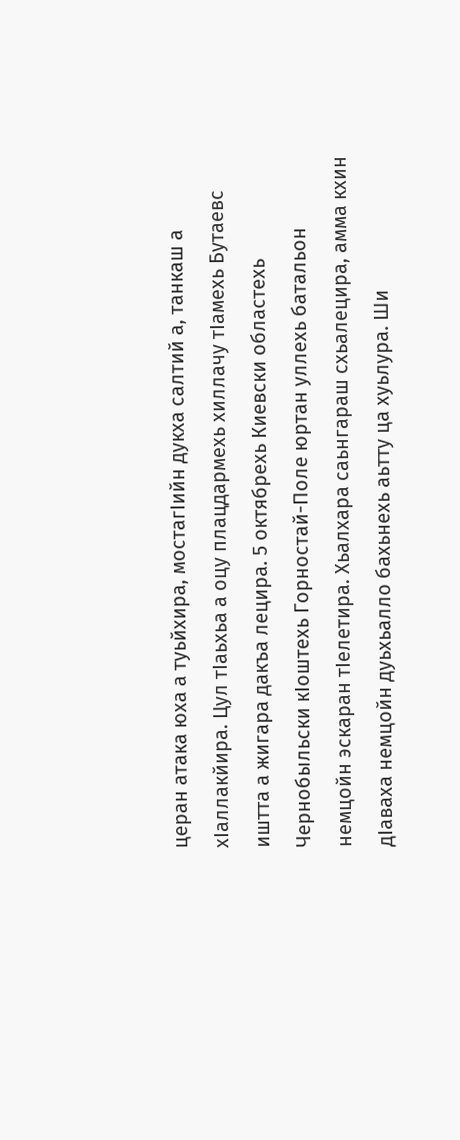церан атака юха а туьйхира, мостагӀийн дукха салтий а, танкаш а хӀаллакйира. Цул тӀаьхьа а оцу плацдармехь хиллачу тӀамехь Бутаевс иштта а жигара дакъа лецира. 5 октябрехь Киевски областехь Чернобыльски кӀоштехь Горностай-Поле юртан уллехь батальон немцойн эскаран тӀелетира. Хьалхара саьнгараш схьалецира, амма кхин дӀаваха немцойн дуьхьалло бахьнехь аьтту ца хуьлура. Ши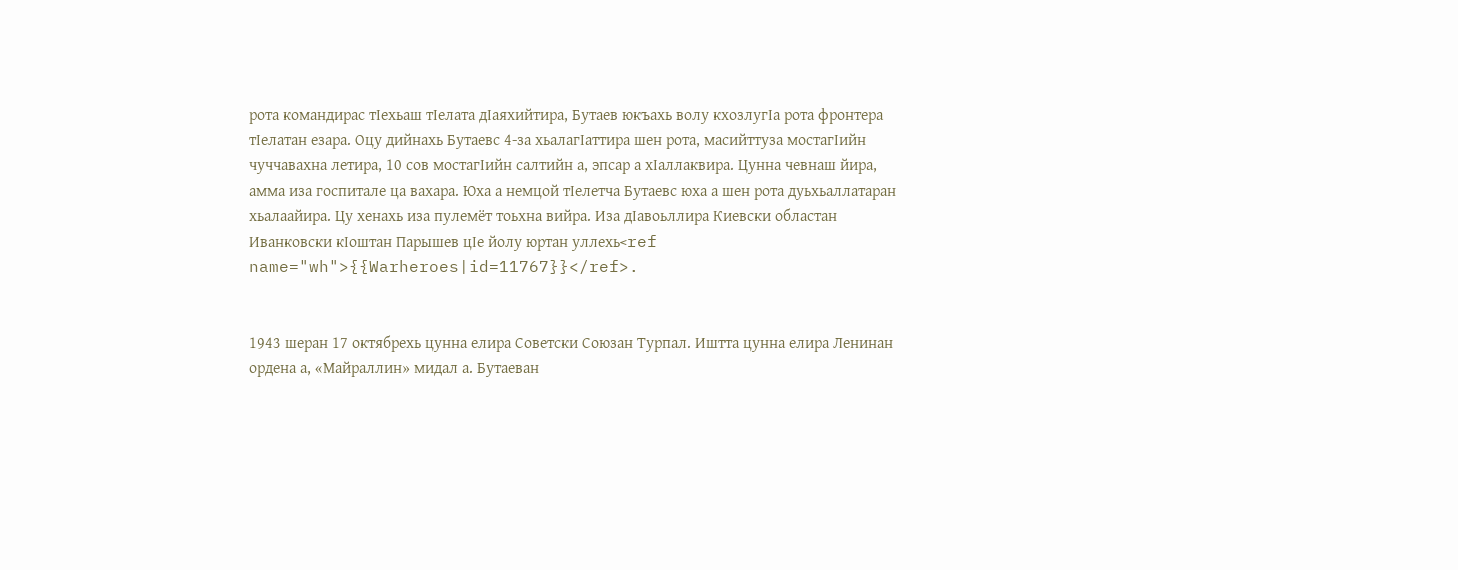рота командирас тӀехьаш тӀелата дӀаяхийтира, Бутаев юкъахь волу кхозлугӀа рота фронтера тӀелатан езара. Оцу дийнахь Бутаевс 4-за хьалагӀаттира шен рота, масийттуза мостагӀийн чуччавахна летира, 10 сов мостагӀийн салтийн а, эпсар а хӀаллаквира. Цунна чевнаш йира, амма иза госпитале ца вахара. Юха а немцой тӀелетча Бутаевс юха а шен рота дуьхьаллатаран хьалаайира. Цу хенахь иза пулемёт тоьхна вийра. Иза дӀавоьллира Киевски областан Иванковски кӀоштан Парышев цӀе йолу юртан уллехь<ref name="wh">{{Warheroes|id=11767}}</ref>.


1943 шеран 17 октябрехь цунна елира Советски Союзан Турпал. Иштта цунна елира Ленинан ордена а, «Майраллин» мидал а. Бутаеван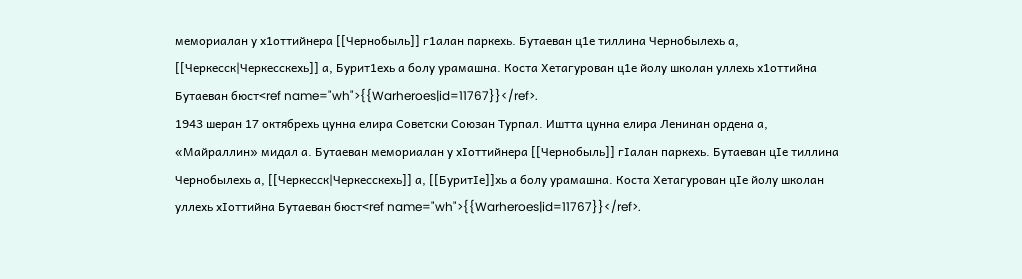мемориалан у х1оттийнера [[Чернобыль]] г1алан паркехь. Бутаеван ц1е тиллина Чернобылехь а, [[Черкесск|Черкесскехь]] а, Бурит1ехь а болу урамашна. Коста Хетагурован ц1е йолу школан уллехь х1оттийна Бутаеван бюст<ref name="wh">{{Warheroes|id=11767}}</ref>.
1943 шеран 17 октябрехь цунна елира Советски Союзан Турпал. Иштта цунна елира Ленинан ордена а, «Майраллин» мидал а. Бутаеван мемориалан у хӀоттийнера [[Чернобыль]] гӀалан паркехь. Бутаеван цӀе тиллина Чернобылехь а, [[Черкесск|Черкесскехь]] а, [[БуритӀе]]хь а болу урамашна. Коста Хетагурован цӀе йолу школан уллехь хӀоттийна Бутаеван бюст<ref name="wh">{{Warheroes|id=11767}}</ref>.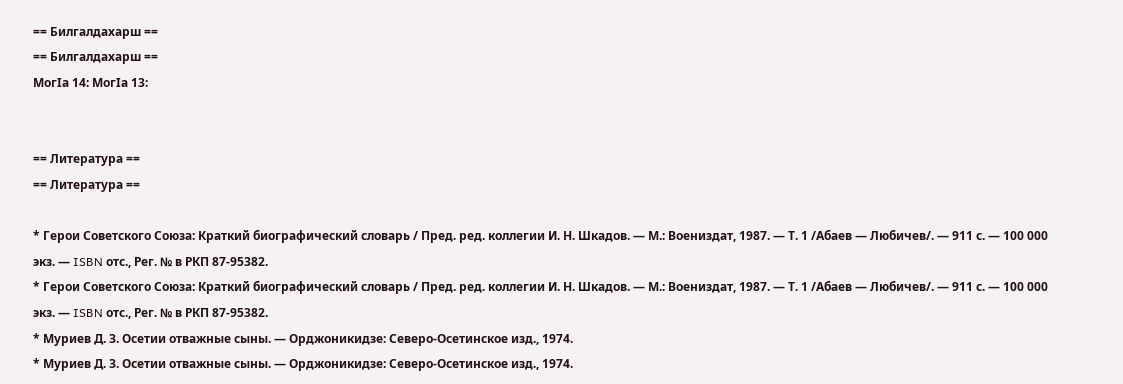== Билгалдахарш ==
== Билгалдахарш ==
МогӀа 14: МогӀа 13:


== Литература ==
== Литература ==

* Герои Советского Союза: Краткий биографический словарь / Пред. ред. коллегии И. Н. Шкадов. — М.: Воениздат, 1987. — Т. 1 /Абаев — Любичев/. — 911 с. — 100 000 экз. — ISBN отс., Рег. № в РКП 87-95382.
* Герои Советского Союза: Краткий биографический словарь / Пред. ред. коллегии И. Н. Шкадов. — М.: Воениздат, 1987. — Т. 1 /Абаев — Любичев/. — 911 с. — 100 000 экз. — ISBN отс., Рег. № в РКП 87-95382.
* Муриев Д. З. Осетии отважные сыны. — Орджоникидзе: Северо-Осетинское изд., 1974.
* Муриев Д. З. Осетии отважные сыны. — Орджоникидзе: Северо-Осетинское изд., 1974.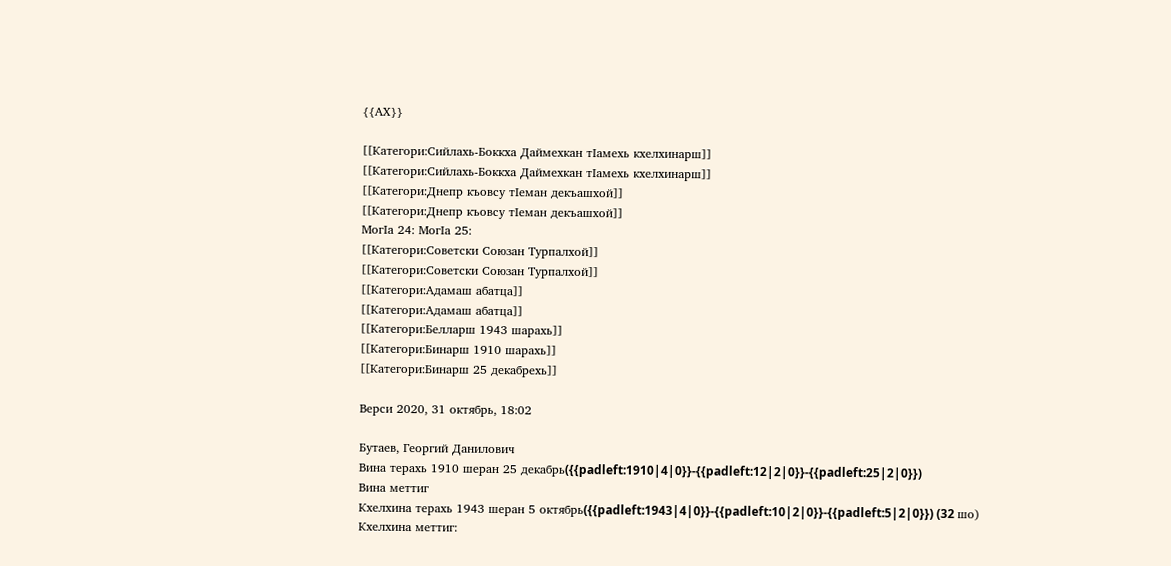{{АХ}}

[[Категори:Сийлахь-Боккха Даймехкан тӀамехь кхелхинарш]]
[[Категори:Сийлахь-Боккха Даймехкан тӀамехь кхелхинарш]]
[[Категори:Днепр къовсу тӀеман декъашхой]]
[[Категори:Днепр къовсу тӀеман декъашхой]]
МогӀа 24: МогӀа 25:
[[Категори:Советски Союзан Турпалхой]]
[[Категори:Советски Союзан Турпалхой]]
[[Категори:Адамаш абатца]]
[[Категори:Адамаш абатца]]
[[Категори:Белларш 1943 шарахь]]
[[Категори:Бинарш 1910 шарахь]]
[[Категори:Бинарш 25 декабрехь]]

Верси 2020, 31 октябрь, 18:02

Бутаев, Георгий Данилович
Вина терахь 1910 шеран 25 декабрь({{padleft:1910|4|0}}-{{padleft:12|2|0}}-{{padleft:25|2|0}})
Вина меттиг
Кхелхина терахь 1943 шеран 5 октябрь({{padleft:1943|4|0}}-{{padleft:10|2|0}}-{{padleft:5|2|0}}) (32 шо)
Кхелхина меттиг: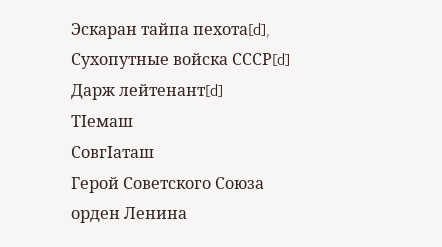Эскаран тайпа пехота[d], Сухопутные войска СССР[d]
Дарж лейтенант[d]
ТӀемаш
СовгӀаташ
Герой Советского Союза
орден Ленина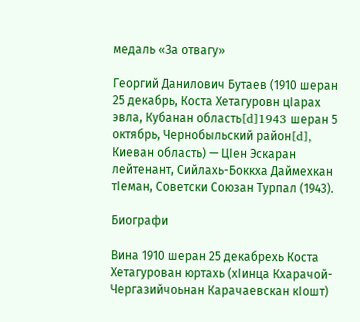медаль «За отвагу»

Георгий Данилович Бутаев (1910 шеран 25 декабрь, Коста Хетагуровн цӀарах эвла, Кубанан область[d]1943 шеран 5 октябрь, Чернобыльский район[d], Киеван область) — ЦӀен Эскаран лейтенант, Сийлахь-Боккха Даймехкан тӀеман, Советски Союзан Турпал (1943).

Биографи

Вина 1910 шеран 25 декабрехь Коста Хетагурован юртахь (хӀинца Кхарачой-Чергазийчоьнан Карачаевскан кӀошт)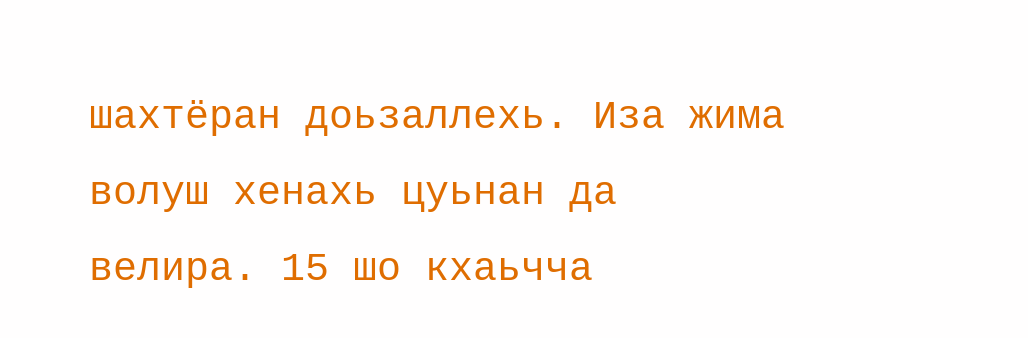шахтёран доьзаллехь. Иза жима волуш хенахь цуьнан да велира. 15 шо кхаьчча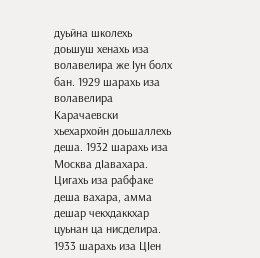дуьйна школехь доьшуш хенахь иза волавелира же Ӏун болх бан. 1929 шарахь иза волавелира Карачаевски хьехархойн доьшаллехь деша. 1932 шарахь иза Москва дӀавахара. Цигахь иза рабфаке деша вахара, амма дешар чекхдаккхар цуьнан ца нисделира. 1933 шарахь иза ЦӀен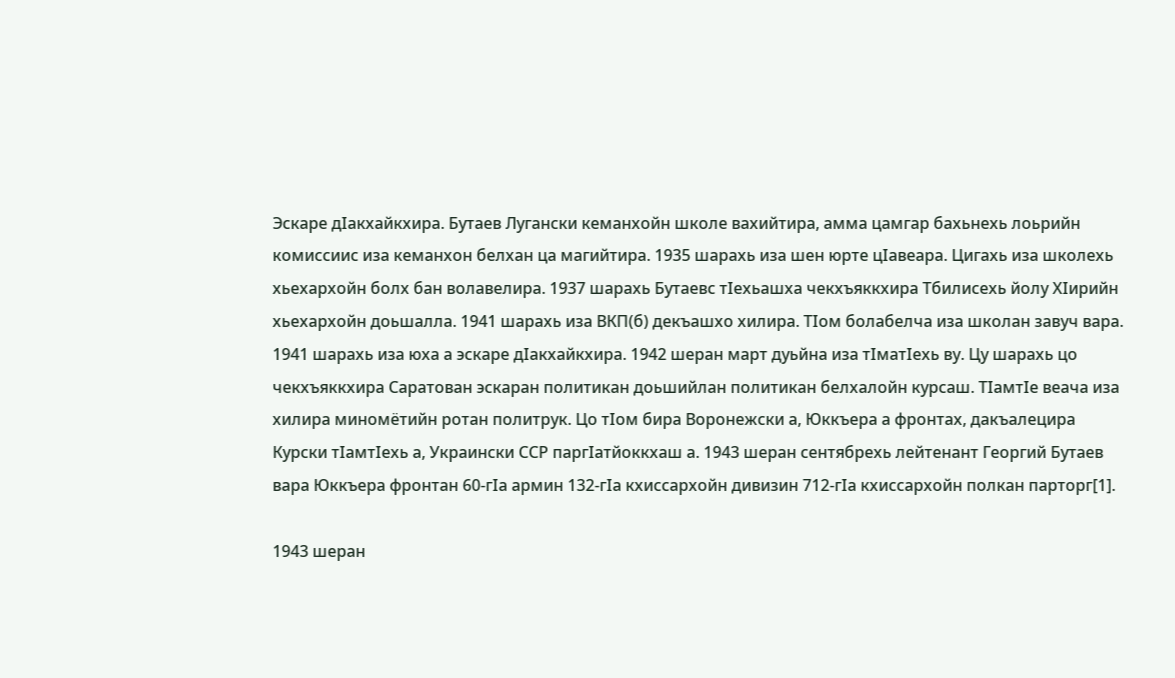Эскаре дӀакхайкхира. Бутаев Лугански кеманхойн школе вахийтира, амма цамгар бахьнехь лоьрийн комиссиис иза кеманхон белхан ца магийтира. 1935 шарахь иза шен юрте цӀавеара. Цигахь иза школехь хьехархойн болх бан волавелира. 1937 шарахь Бутаевс тӀехьашха чекхъяккхира Тбилисехь йолу ХӀирийн хьехархойн доьшалла. 1941 шарахь иза ВКП(б) декъашхо хилира. ТӀом болабелча иза школан завуч вара. 1941 шарахь иза юха а эскаре дӀакхайкхира. 1942 шеран март дуьйна иза тӀматӀехь ву. Цу шарахь цо чекхъяккхира Саратован эскаран политикан доьшийлан политикан белхалойн курсаш. ТӀамтӀе веача иза хилира миномётийн ротан политрук. Цо тӀом бира Воронежски а, Юккъера а фронтах, дакъалецира Курски тӀамтӀехь а, Украински ССР паргӀатйоккхаш а. 1943 шеран сентябрехь лейтенант Георгий Бутаев вара Юккъера фронтан 60-гӀа армин 132-гӀа кхиссархойн дивизин 712-гӀа кхиссархойн полкан парторг[1].

1943 шеран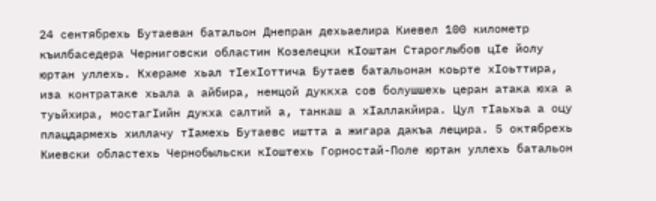24 сентябрехь Бутаеван батальон Днепран дехьаелира Киевел 100 километр къилбаседера Черниговски областин Козелецки кӀоштан Староглыбов цӀе йолу юртан уллехь. Кхераме хьал тӀехӀоттича Бутаев батальонан коьрте хӀоьттира, иза контратаке хьала а айбира, немцой дуккха сов болушшехь церан атака юха а туьйхира, мостагӀийн дукха салтий а, танкаш а хӀаллакйира. Цул тӀаьхьа а оцу плацдармехь хиллачу тӀамехь Бутаевс иштта а жигара дакъа лецира. 5 октябрехь Киевски областехь Чернобыльски кӀоштехь Горностай-Поле юртан уллехь батальон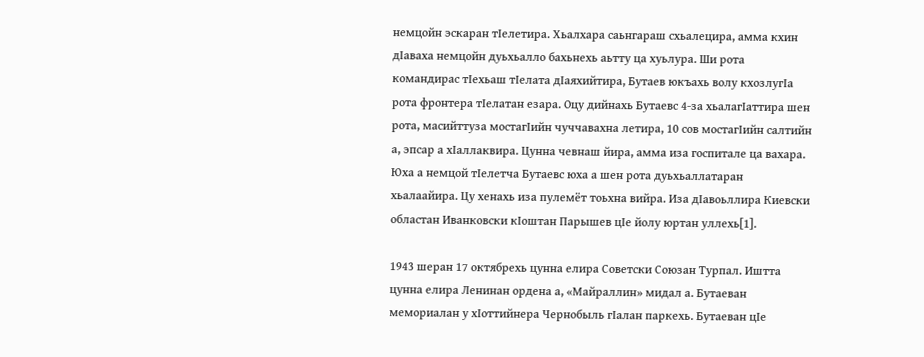немцойн эскаран тӀелетира. Хьалхара саьнгараш схьалецира, амма кхин дӀаваха немцойн дуьхьалло бахьнехь аьтту ца хуьлура. Ши рота командирас тӀехьаш тӀелата дӀаяхийтира, Бутаев юкъахь волу кхозлугӀа рота фронтера тӀелатан езара. Оцу дийнахь Бутаевс 4-за хьалагӀаттира шен рота, масийттуза мостагӀийн чуччавахна летира, 10 сов мостагӀийн салтийн а, эпсар а хӀаллаквира. Цунна чевнаш йира, амма иза госпитале ца вахара. Юха а немцой тӀелетча Бутаевс юха а шен рота дуьхьаллатаран хьалаайира. Цу хенахь иза пулемёт тоьхна вийра. Иза дӀавоьллира Киевски областан Иванковски кӀоштан Парышев цӀе йолу юртан уллехь[1].

1943 шеран 17 октябрехь цунна елира Советски Союзан Турпал. Иштта цунна елира Ленинан ордена а, «Майраллин» мидал а. Бутаеван мемориалан у хӀоттийнера Чернобыль гӀалан паркехь. Бутаеван цӀе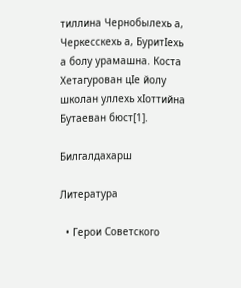тиллина Чернобылехь а, Черкесскехь а, БуритӀехь а болу урамашна. Коста Хетагурован цӀе йолу школан уллехь хӀоттийна Бутаеван бюст[1].

Билгалдахарш

Литература

  • Герои Советского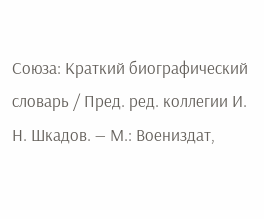Союза: Краткий биографический словарь / Пред. ред. коллегии И. Н. Шкадов. — М.: Воениздат,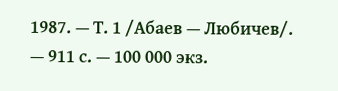1987. — Т. 1 /Абаев — Любичев/. — 911 с. — 100 000 экз.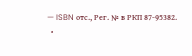— ISBN отс., Рег. № в РКП 87-95382.
  •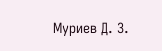Муриев Д. З.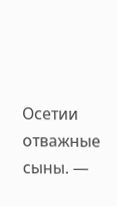Осетии отважные сыны. —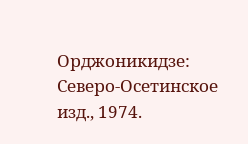Орджоникидзе: Северо-Осетинское изд., 1974.